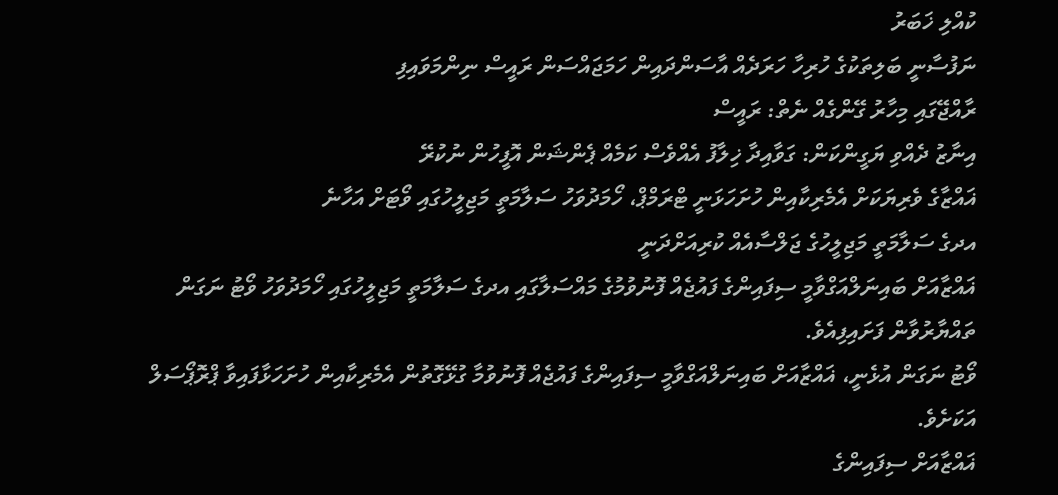ކުއްލި ޚަބަރު
ނަފުސާނީ ބަލިތަކުގެ ހުރިހާ ހަރަދެއް އާސަންދައިން ހަމަޖައްސަން ރައީސް ނިންމަވައިފި
ރާއްޖޭގައި މިހާރު ގޭންގެއް ނެތް: ރައީސް
އިނާޒު ދެއްވި ޔަގީންކަން: ގަވާއިދާ ޚިލާފު އެއްވެސް ކަމެއް ޕެންޝަން އޮފީހުން ނުކުރޭ
ޣައްޒާގެ ވެރިޔަކަށް އެމެރިކާއިން ހުށަހަޅަނީ ޓްރަމްޕް، ހޯމަދުވަހު ސަލާމަތީ މަޖިލީހުގައި ވޯޓަށް އަހާނެ
އދގެ ސަލާމަތީ މަޖިލީހުގެ ޖަލްސާއެއް ކުރިއަށްދަނީ
ޣައްޒާއަށް ބައިނަލްއަގްވާމީ ސިފައިންގެ ފައުޖެއް ފޮނުވުމުގެ މައްސަލާގައި އދގެ ސަލާމަތީ މަޖިލީހުގައި ހޯމަދުވަހު ވޯޓު ނަގަން ތައްޔާރުވާން ފަށައިފިއެވެ.
ވޯޓު ނަގަން އުޅެނީ، ޣައްޒާއަށް ބައިނަލްއަގްވާމީ ސިފައިންގެ ފައުޖެއް ފޮނުވުމާ ގުޅޭގޮތުން އެމެރިކާއިން ހުށަހަޅާފައިވާ ޕްރޮޕޯސަލް އަކަށެވެ.
ޣައްޒާއަށް ސިފައިންގެ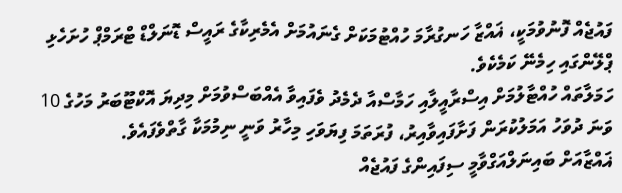ފައުޖެއް ފޮނުވުމަކީ، ޣައްޒާ ހަނގުރާމަ ހުއްޓުމަކަށް ގެނައުމަށް އެމެރިކާގެ ރައީސް ޑޮނަލްޑް ޓްރަމްޕް ހުށަހެޅި ޕްލޭންގައި ހިމެނޭ ކަމެކެވެ.
ހަމަލާތައް ހުއްޓާލުމަށް އިސްރާއީލާއި ހަމާސްއާ ދެމެދު ވެފައިވާ އެއްބަސްވުމަށް މިދިޔަ އޮކްޓޫބަރު މަހުގެ 10 ވަނަ ދުވަހު އަމަލުކުރަން ފަށާފައިވާއިރު، ފުރަތަމަ ފިޔަވަހި މިހާރު ވަނީ ނިމުމަކާ ގާތްވެފައެވެ.
ޣައްޒާއަށް ބައިނަލްއަގްވާމީ ސިފައިންގެ ފައުޖެއް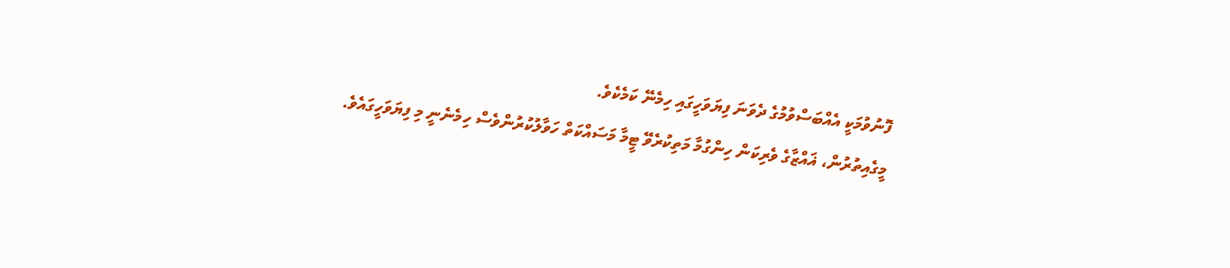ފޮނުވުމަކީ އެއްބަސްވުމުގެ ދެވަނަ ފިޔަވަހީގައި ހިމެނޭ ކަމެކެވެ.
މީގެއިތުރުން، ޣައްޒާގެ ވެރިކަން ހިންގުމާ މަތިކުރެވޭ ޓީމާ މަސައްކަތް ހަވާލުކުރުންވެސް ހިމެނެނީ މި ފިޔަވަހީގައެވެ.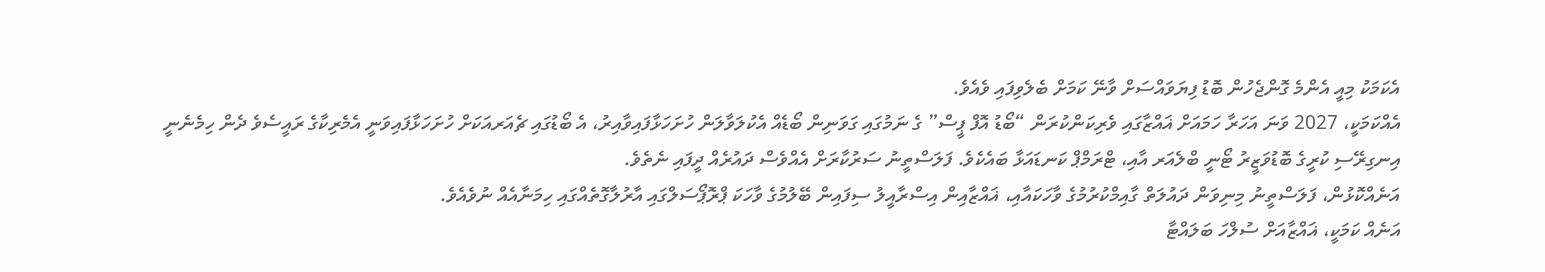އެކަމަކު މިއީ އެންމެ ގޮންޖެހުން ބޮޑު ފިޔަވައްސަށް ވާނޭ ކަމަށް ބެލެވިފައި ވެއެވެ.
އެއްކަމަކީ، 2027 ވަނަ އަހަރާ ހަމައަށް ޣައްޒާގައި ވެރިކަންކުރަން “ބޯޑު އޮފް ޕީސް” ގެ ނަމުގައި ގަވަނިން ބޯޑެއް އެކުލަވާލަން ހުށަހަޅާފައިވާއިރު، އެ ބޯޑުގައި ޗެއަރއަކަށް ހުށަހަޅާފައިވަނީ އެމެރިކާގެ ރައީސެވެ ދެން ހިމެނެނީ އިނގިރޭސި ކުރީގެ ބޮޑުވަޒީރު ޓޯނީ ބްލެއަރ އާއި، ޓްރަމްޕް ކަނޑައަޅާ ބައެކެވެ. ފަލަސްތީނު ސަރުކާރަށް އެއްވެސް ދައުރެއް ދީފައި ނެތެވެ.
އަނެއްކޮޅުން، ފަލަސްތީނު މިނިވަން ދައުލަތް ގާއިމްކުރުމުގެ ވާހަކައާއި، ޣައްޒާއިން އިސްރާއީލު ސިފައިން ބޭލުމުގެ ވާހަކަ ޕްރޮޕޯސަލްގައި އާރުލާގޮތެއްގައި ހިމަނާއެއް ނުވެއެވެ.
އަނެއް ކަމަކީ، ޣައްޒާއަށް ސުލްހަ ބަލައްޓާ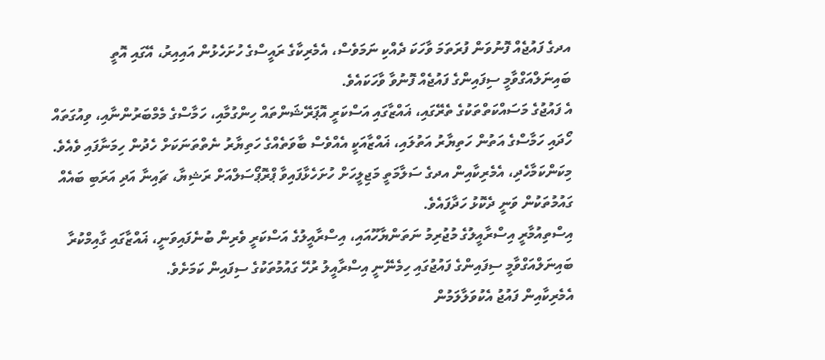އދގެ ފައުޖެއް ފޮނުވަން ފުރަތަމަ ވާހަކަ ދެއްކި ނަމަވެސް، އެމެރިކާގެ ރައީސްގެ ހުށަހެޅުން އައިއިރު، އޭގައި އޮތީ ބައިނަލްއަގްވާމީ ސިފައިންގެ ފައުޖެއް ފޮނުވާ ވާހަކައެވެ.
އެ ފައުޖުގެ މަސައްކަތްތަކުގެ ތެރޭގައި، ޣައްޒާގައި އަސްކަރީ އޮޕަރޭޝަންތައް ހިންގުމާއި، ހަމާސްގެ މެމްބަރުންނާއި، ވިއުގަތައް ހޯދައި ހަމާސްގެ އަތުން ހަތިޔާރު އަތުލައި، ޣައްޒާއަކީ އެއްވެސް ބާވަތެއްގެ ހަތިޔާރު ނެތްތަނަކަށް ހެދުން ހިމަނާފައި ވެއެވެ.
މިކަންކަމާހެދި، އެމެރިކާއިން އދގެ ސަލާމަތީ މަޖިލީހަށް ހުށަހެޅާފައިވާ ޕްރޮޕޯސަލްއަށް ރަޝިޔާ، ޗައިނާ އަދި އަރަބި ބައެއް ގައުމުތަކުން ވަނީ ދެކޮޅު ހަދާފައެވެ.
އިސްތިއުމާރީ އިސްރާއީލުގެ މުޖުރިމު ނަތަންޔާހޫއައި، އިސްރާއީލުގެ އަސްކަރީ ވެރިން ބުނެފައިވަނީ، ޣައްޒާގައި ގާއިމްކުރާ ބައިނަލްއަގްވާމީ ސިފައިންގެ ފައުޖުގައި ހިމެނޭނީ އިސްރާއީލު ރުހޭ ގައުމުތަކުގެ ސިފައިން ކަމަށެވެ.
އެމެރިކާއިން ފައުޖު އެކުވަލާލަމުން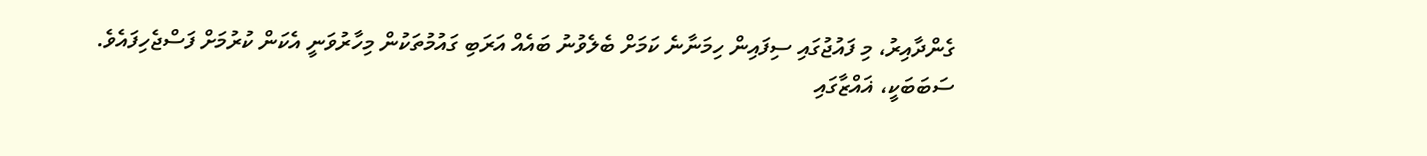ގެންދާއިރު، މި ފައުޖުގައި ސިފައިން ހިމަނާނެ ކަމަށް ބެލެވުނު ބައެއް އަރަބި ގައުމުތަކުން މިހާރުވަނީ އެކަން ކުރުމަށް ފަސްޖެހިފައެވެ.
ސަބަބަކީ، ޣައްޒާގައި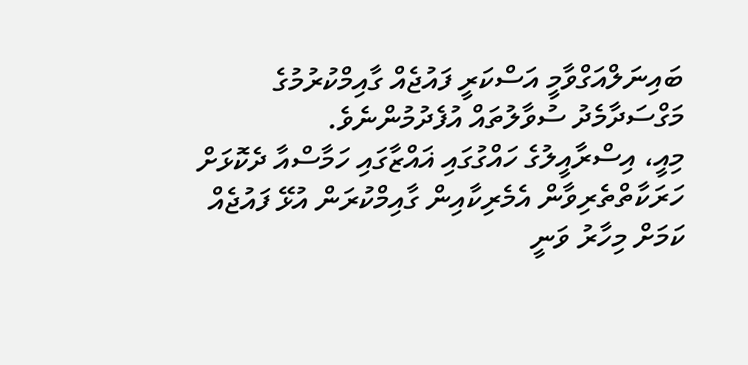ބައިނަލްއަގްވާމީ އަސްކަރީ ފައުޖެއް ގާއިމްކުރުމުގެ މަގްސަދާމެދު ސުވާލުތައް އުފެދުމުންނެވެ.
މިއީ، އިސްރާއީލުގެ ހައްގުގައި ޣައްޒާގައި ހަމާސްއާ ދެކޮޅަށް ހަރަކާތްތެރިވާން އެމެރިކާއިން ގާއިމްކުރަން އުޅޭ ފައުޖެއް ކަމަށް މިހާރު ވަނީ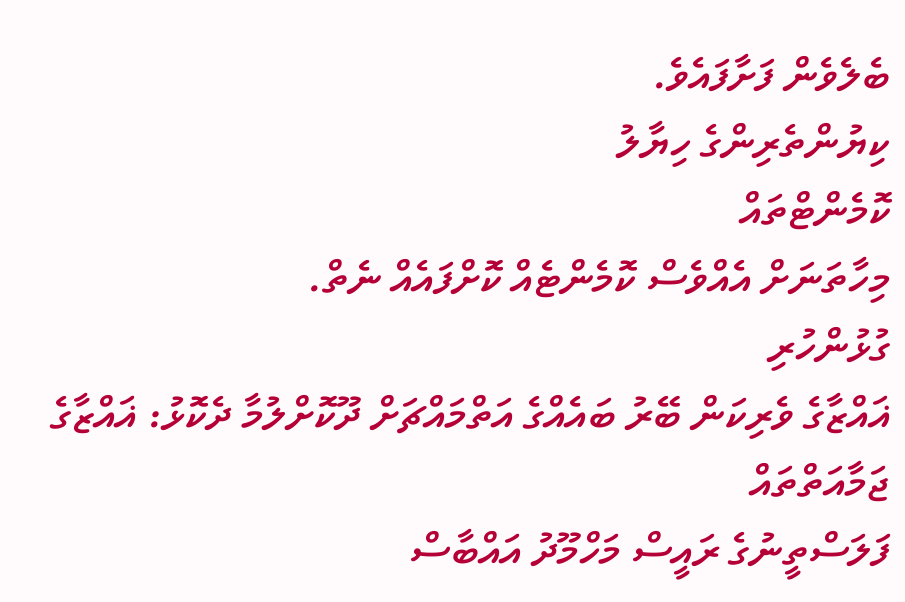ބެލެވެން ފަށާފައެވެ.
ކިޔުންތެރިންގެ ހިޔާލު
ކޮމެންޓްތައް
މިހާތަނަށް އެއްވެސް ކޮމެންޓެއް ކޮށްފައެއް ނެތް.
ގުޅުންހުރި
ޣައްޒާގެ ވެރިކަން ބޭރު ބައެއްގެ އަތްމައްޗަށް ދޫކޮށްލުމާ ދެކޮޅު: ޣައްޒާގެ ޖަމާއަތްތައް
ފަލަސްތީނުގެ ރައީސް މަހްމޫދު އައްބާސް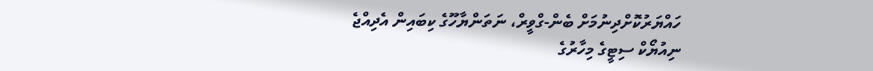ހައްޔަރުކޮށްދިނުމަށް ބެން-ގްވީރް، ނަތަންޔާހޫގެ ކިބައިން އެދިއްޖެ
ނިއުޔޯކް ސިޓީގެ މިހާރުގެ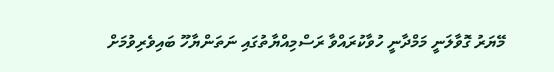މޭޔަރު ގޮވާލަނީ މަމްދާނީ ހުވާކުރައްވާ ރަސްމިއްޔާތުގައި ނަތަންޔާހޫ ބައިވެރިވުމަށް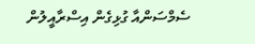ސެމްސަންއާ ގުޅިގެން އިސްރާއީލުން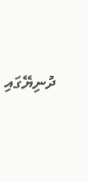ދުނިޔޭގައި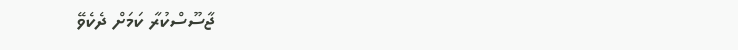ޖާސޫސްކުރާ ކަމަށް ދެކެވޭ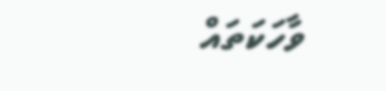ވާހަކަތައް